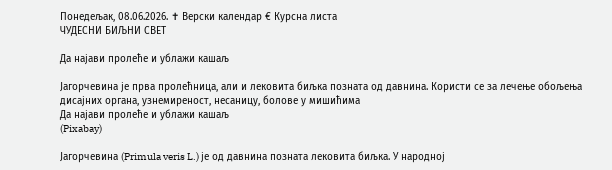Понедељак, 08.06.2026. ✝ Верски календар € Курсна листа
ЧУДЕСНИ БИЉНИ СВЕТ

Да најави пролеће и ублажи кашаљ

Јагорчевина је прва пролећница, али и лековита биљка позната од давнина. Користи се за лечење обољења дисајних органа, узнемиреност, несаницу, болове у мишићима
Да најави пролеће и ублажи кашаљ
(Pixabay)

Јагорчевина (Primula veris L.) је од давнина позната лековита биљка. У народној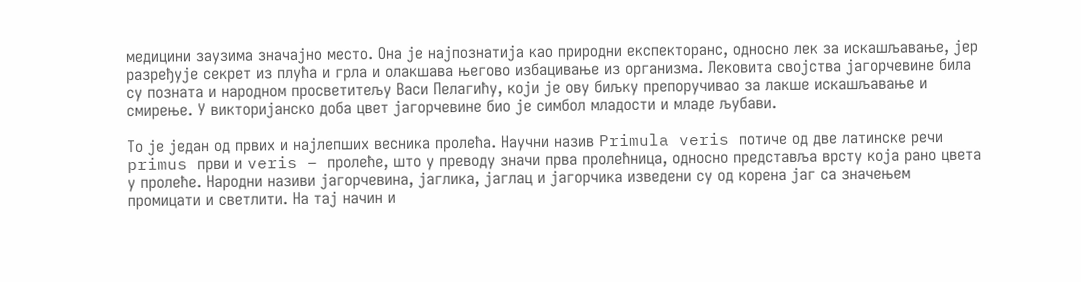медицини заузима значајно место. Она је најпознатија као природни експекторанс, односно лек за искашљавање, јер разређује секрет из плућа и грла и олакшава његово избацивање из организма. Лековита својства јагорчевине била су позната и народном просветитељу Васи Пелагићу, који је ову биљку препоручивао за лакше искашљавање и смирење. У викторијанско доба цвет јагорчевине био је симбол младости и младе љубави.

То је један од првих и најлепших весника пролећа. Научни назив Primula veris потиче од две латинске речи primus први и veris – пролеће, што у преводу значи прва пролећница, односно представља врсту која рано цвета у пролеће. Народни називи јагорчевина, јаглика, јаглац и јагорчика изведени су од корена јаг са значењем промицати и светлити. На тај начин и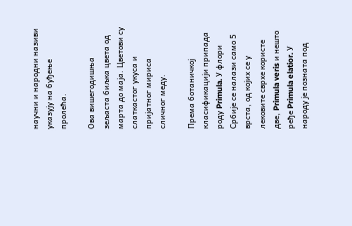научни и народни називи указују на буђење пролећа.

Ова вишегодишња зељаста биљка цвета од марта до маја. Цветови су слаткастог укуса и пријатног мириса сличног меду.

Према ботаничкој класификацији припада роду Primula. У флори Србије се налази само 5 врста, од којих се у лековите сврхе користе две, Primula veris и нешто ређе Primula elatior. У народу је позната под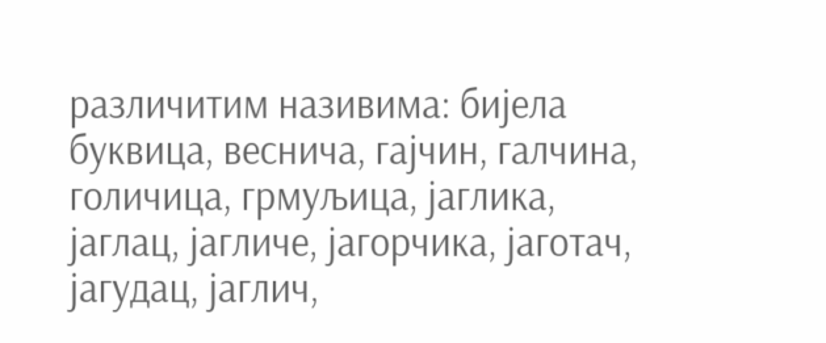различитим називима: бијела буквица, веснича, гајчин, галчина, голичица, грмуљица, јаглика, јаглац, јагличе, јагорчика, јаготач, јагудац, јаглич,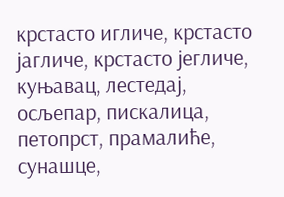крстасто игличе, крстасто јагличе, крстасто јегличе, куњавац, лестедај, осљепар, пискалица, петопрст, прамалиће, сунашце,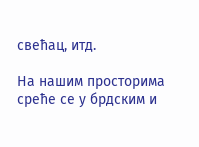свећац, итд.

На нашим просторима среће се у брдским и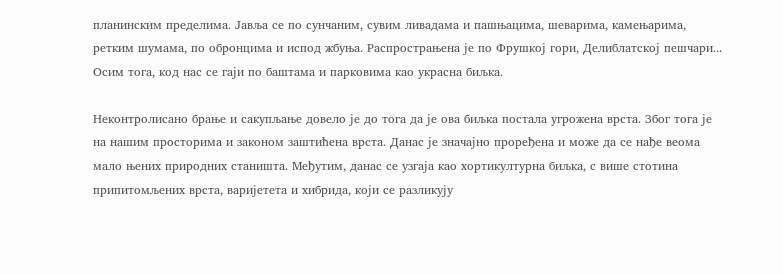планинским пределима. Јавља се по сунчаним, сувим ливадама и пашњацима, шеварима, камењарима, ретким шумама, по обронцима и испод жбуња. Распрострањена је по Фрушкој гори, Делиблатској пешчари... Осим тога, код нас се гаји по баштама и парковима као украсна биљка.

Неконтролисано брање и сакупљање довело је до тога да је ова биљка постала угрожена врста. Због тога је на нашим просторима и законом заштићена врста. Данас је значајно проређена и може да се нађе веома мало њених природних станишта. Међутим, данас се узгаја као хортикултурна биљка, с више стотина припитомљених врста, варијетета и хибрида, који се разликују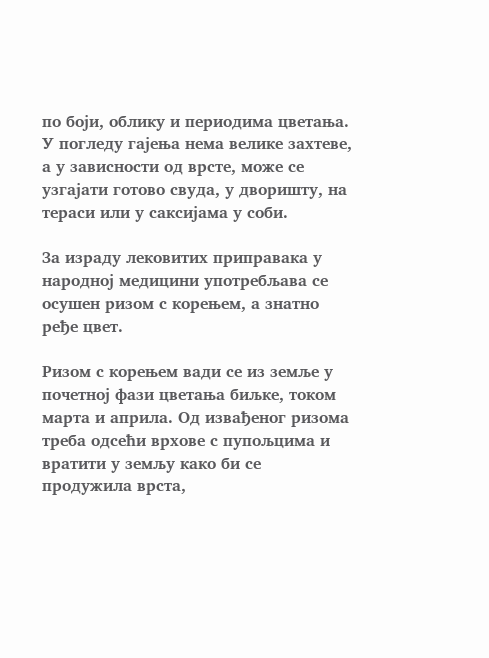по боји, облику и периодима цветања. У погледу гајења нема велике захтеве, а у зависности од врсте, може се узгајати готово свуда, у дворишту, на тераси или у саксијама у соби.

За израду лековитих приправака у народној медицини употребљава се осушен ризом с корењем, а знатно ређе цвет.

Ризом с корењем вади се из земље у почетној фази цветања биљке, током марта и априла. Од извађеног ризома треба одсећи врхове с пупољцима и вратити у земљу како би се продужила врста,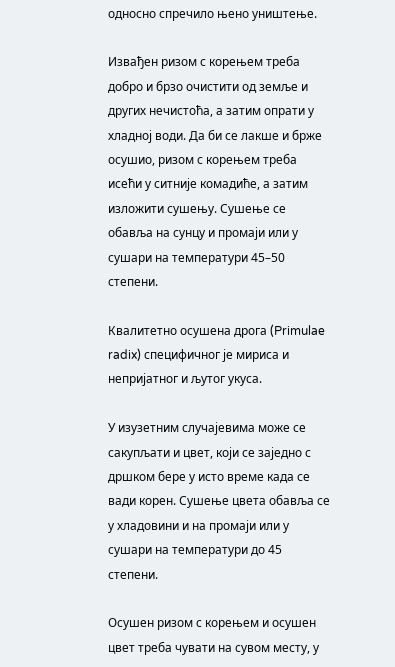односно спречило њено уништење.

Извађен ризом с корењем треба добро и брзо очистити од земље и других нечистоћа, а затим опрати у хладној води. Да би се лакше и брже осушио, ризом с корењем треба исећи у ситније комадиће, а затим изложити сушењу. Сушење се обавља на сунцу и промаји или у сушари на температури 45–50 степени.

Квалитетно осушена дрога (Primulae radix) специфичног је мириса и непријатног и љутог укуса.

У изузетним случајевима може се сакупљати и цвет, који се заједно с дршком бере у исто време када се вади корен. Сушење цвета обавља се у хладовини и на промаји или у сушари на температури до 45 степени.

Осушен ризом с корењем и осушен цвет треба чувати на сувом месту, у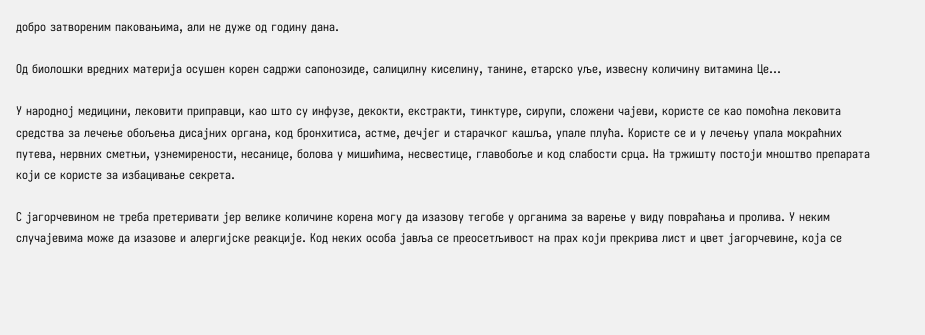добро затвореним паковањима, али не дуже од годину дана.

Од биолошки вредних материја осушен корен садржи сапонозиде, салицилну киселину, танине, етарско уље, извесну количину витамина Це...

У народној медицини, лековити приправци, као што су инфузе, декокти, екстракти, тинктуре, сирупи, сложени чајеви, користе се као помоћна лековита средства за лечење обољења дисајних органа, код бронхитиса, астме, дечјег и старачког кашља, упале плућа. Користе се и у лечењу упала мокраћних путева, нервних сметњи, узнемирености, несанице, болова у мишићима, несвестице, главобоље и код слабости срца. На тржишту постоји мноштво препарата који се користе за избацивање секрета.

С јагорчевином не треба претеривати јер велике количине корена могу да изазову тегобе у органима за варење у виду повраћања и пролива. У неким случајевима може да изазове и алергијске реакције. Код неких особа јавља се преосетљивост на прах који прекрива лист и цвет јагорчевине, која се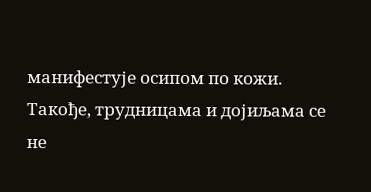манифестује осипом по кожи. Такође, трудницама и дојиљама се не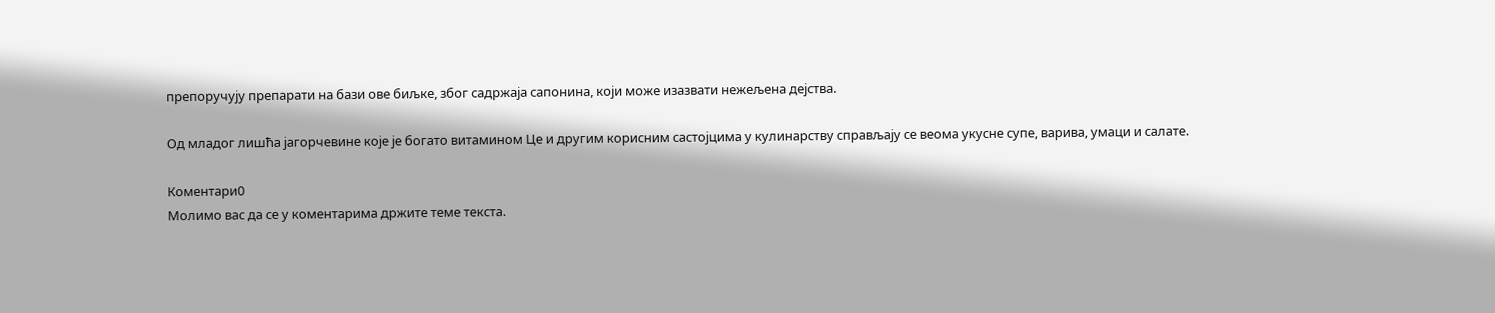препоручују препарати на бази ове биљке, због садржаја сапонина, који може изазвати нежељена дејства.

Од младог лишћа јагорчевине које је богато витамином Це и другим корисним састојцима у кулинарству справљају се веома укусне супе, варива, умаци и салате.

Коментари0
Молимо вас да се у коментарима држите теме текста.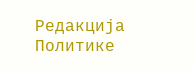Редакција Политике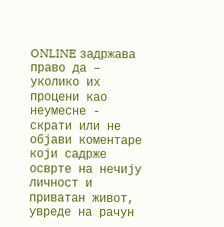ONLINE задржава право да – уколико их процени као неумесне - скрати или не објави коментаре који садрже осврте на нечију личност и приватан живот, увреде на рачун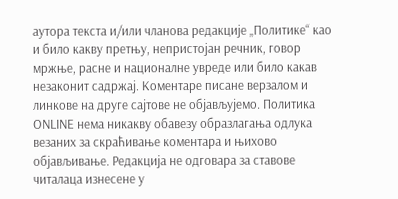аутора текста и/или чланова редакције „Политике“ као и било какву претњу, непристојан речник, говор мржње, расне и националне увреде или било какав незаконит садржај. Коментаре писане верзалом и линкове на друге сајтове не објављујемо. Политика ONLINE нема никакву обавезу образлагања одлука везаних за скраћивање коментара и њихово објављивање. Редакција не одговара за ставове читалаца изнесене у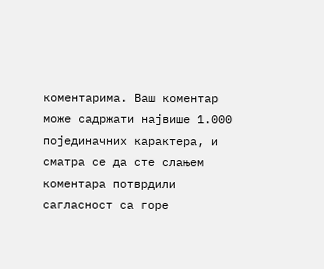коментарима. Ваш коментар може садржати највише 1.000 појединачних карактера, и сматра се да сте слањем коментара потврдили сагласност са горе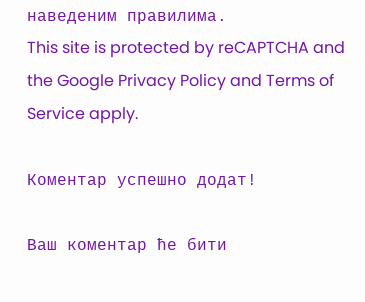наведеним правилима.
This site is protected by reCAPTCHA and the Google Privacy Policy and Terms of Service apply.

Комeнтар успeшно додат!

Ваш комeнтар ћe бити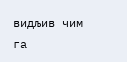видљив чим га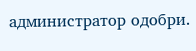администратор одобри.